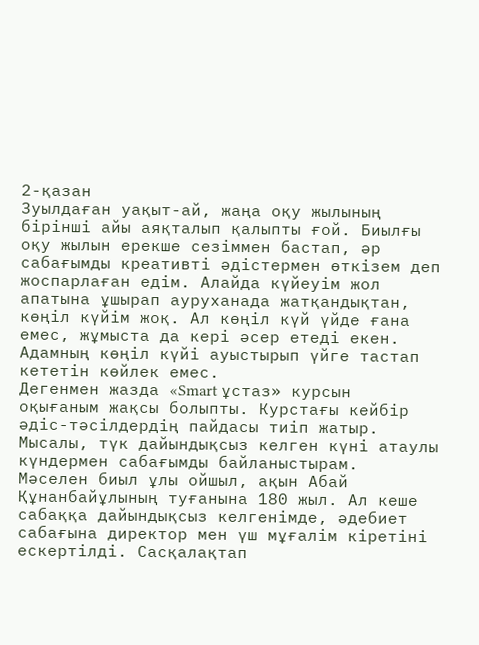2-қазан
Зуылдаған уақыт-ай, жаңа оқу жылының бірінші айы аяқталып қалыпты ғой. Биылғы оқу жылын ерекше сезіммен бастап, әр сабағымды креативті әдістермен өткізем деп жоспарлаған едім. Алайда күйеуім жол апатына ұшырап ауруханада жатқандықтан, көңіл күйім жоқ. Ал көңіл күй үйде ғана емес, жұмыста да кері әсер етеді екен. Адамның көңіл күйі ауыстырып үйге тастап кететін көйлек емес.
Дегенмен жазда «Smart ұстаз» курсын оқығаным жақсы болыпты. Курстағы кейбір әдіс-тәсілдердің пайдасы тиіп жатыр. Мысалы, түк дайындықсыз келген күні атаулы күндермен сабағымды байланыстырам.
Мәселен биыл ұлы ойшыл, ақын Абай Құнанбайұлының туғанына 180 жыл. Ал кеше сабаққа дайындықсыз келгенімде, әдебиет сабағына директор мен үш мұғалім кіретіні ескертілді. Сасқалақтап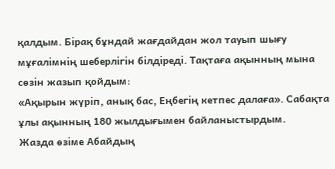қалдым. Бірақ бұндай жағдайдан жол тауып шығу мұғалімнің шеберлігін білдіреді. Тақтаға ақынның мына сөзін жазып қойдым:
«Ақырын жүріп, анық бас, Еңбегің кетпес далаға». Сабақта ұлы ақынның 180 жылдығымен байланыстырдым.
Жазда өзіме Абайдың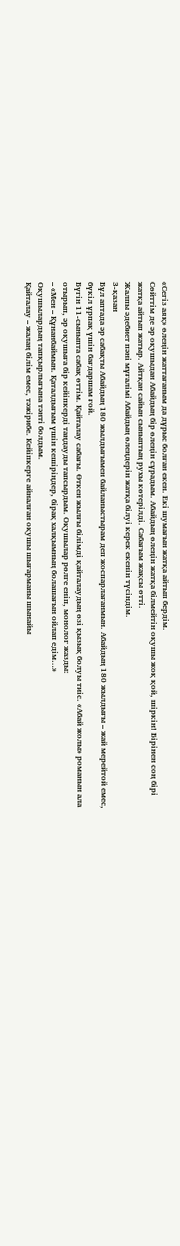«Сегіз аяқ» өлеңін жаттағаным да дұрыс болған екен. Екі шумағын жатқа айтып бердім.
Сөйттім де әр оқушыдан Абайдың бір өлеңін сұрадым. Абайдың өлеңін жатқа білмейтін оқушы жоқ қой, шіркін! Бірінен соң бірі жатқа айтып жатыр. Айтқан сайын сыныптың рухы көтерілді. Сабағым жақсы өтті.
Жалпы әдебиет пәні мұғалімі Абайдың өлеңдерін жатқа білуі керек екенін түсіндім.
3-қазан
Бұл аптада әр сабақты Абайдың 180 жылдығымен байланыстырам деп жоспарлағанмын. Абайдың 180 жылдығы – жай мерейтой емес, бүкіл ұрпақ үшін бағдаршам ғой.
Бүгін 11-сыныпта сабақ өттім. Қайталау сабағы. Өткен жылғы білімді қайталаудың өзі қызық болуы тиіс. «Абай жолы» романын ала отырып, әр оқушыға бір кейіпкерді таңдауды тапсырдым. Оқушылар рөлге еніп, монолог жазды:
– «Мен – Құнанбаймын. Қаталдығым үшін кешіріңдер, бірақ халқымның болашағын ойлап едім…»
Оқушылардың тапқырлығына тәнті болдым.
Қайталау – жалаң білім емес, тәжірибе. Кейіпкерге айналған оқушы шығарманы шынайы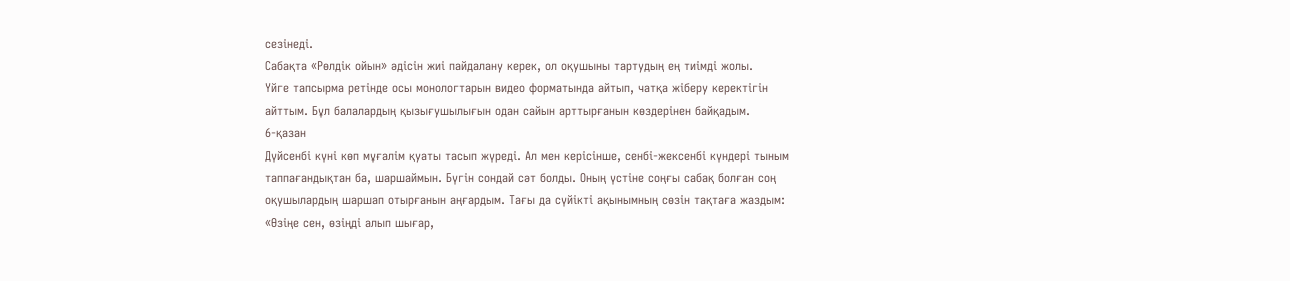сезінеді.
Сабақта «Рөлдік ойын» әдісін жиі пайдалану керек, ол оқушыны тартудың ең тиімді жолы.
Үйге тапсырма ретінде осы монологтарын видео форматында айтып, чатқа жіберу керектігін айттым. Бұл балалардың қызығушылығын одан сайын арттырғанын көздерінен байқадым.
6-қазан
Дүйсенбі күні көп мұғалім қуаты тасып жүреді. Ал мен керісінше, сенбі-жексенбі күндері тыным таппағандықтан ба, шаршаймын. Бүгін сондай сәт болды. Оның үстіне соңғы сабақ болған соң оқушылардың шаршап отырғанын аңғардым. Тағы да сүйікті ақынымның сөзін тақтаға жаздым: «Өзіңе сен, өзіңді алып шығар,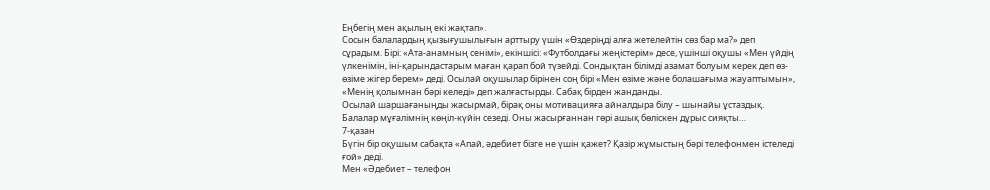Еңбегің мен ақылың екі жақтап».
Сосын балалардың қызығушылығын арттыру үшін «Өздеріңді алға жетелейтін сөз бар ма?» деп сұрадым. Бірі: «Ата-анамның сенімі», екіншісі: «Футболдағы жеңістерім» десе, үшінші оқушы «Мен үйдің үлкенімін, іні-қарындастарым маған қарап бой түзейді. Сондықтан білімді азамат болуым керек деп өз-өзіме жігер берем» деді. Осылай оқушылар бірінен соң бірі «Мен өзіме және болашағыма жауаптымын», «Менің қолымнан бәрі келеді» деп жалғастырды. Сабақ бірден жанданды.
Осылай шаршағаныңды жасырмай, бірақ оны мотивацияға айналдыра білу – шынайы ұстаздық.
Балалар мұғалімнің көңіл-күйін сезеді. Оны жасырғаннан гөрі ашық бөліскен дұрыс сияқты…
7-қазан
Бүгін бір оқушым сабақта «Апай, әдебиет бізге не үшін қажет? Қазір жұмыстың бәрі телефонмен істеледі ғой» деді.
Мен «Әдебиет – телефон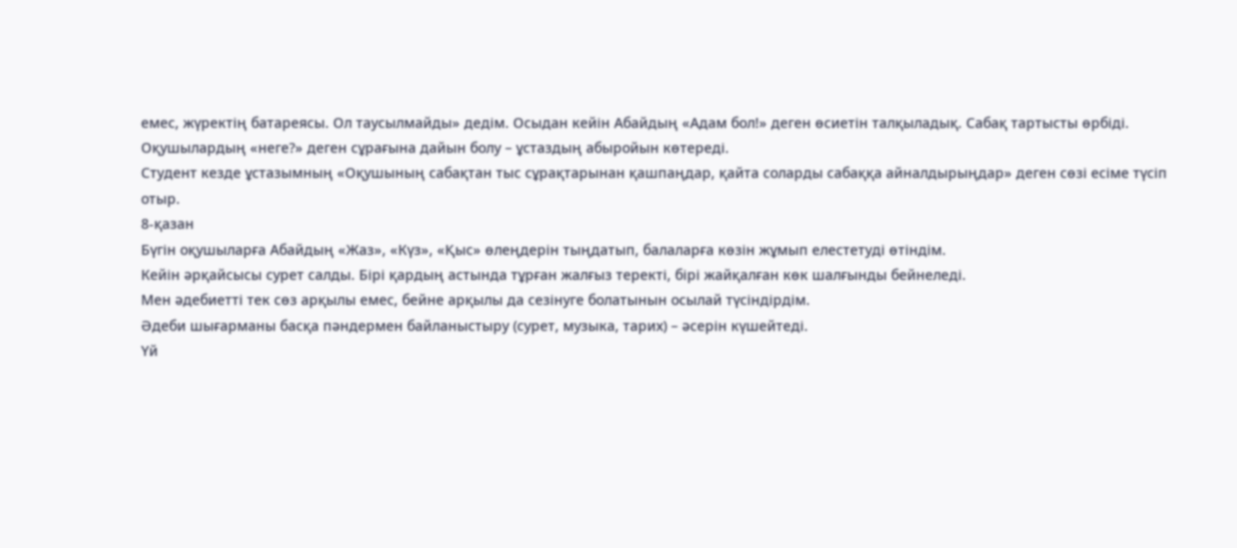емес, жүректің батареясы. Ол таусылмайды» дедім. Осыдан кейін Абайдың «Адам бол!» деген өсиетін талқыладық. Сабақ тартысты өрбіді.
Оқушылардың «неге?» деген сұрағына дайын болу – ұстаздың абыройын көтереді.
Студент кезде ұстазымның «Оқушының сабақтан тыс сұрақтарынан қашпаңдар, қайта соларды сабаққа айналдырыңдар» деген сөзі есіме түсіп отыр.
8-қазан
Бүгін оқушыларға Абайдың «Жаз», «Күз», «Қыс» өлеңдерін тыңдатып, балаларға көзін жұмып елестетуді өтіндім.
Кейін әрқайсысы сурет салды. Бірі қардың астында тұрған жалғыз теректі, бірі жайқалған көк шалғынды бейнеледі.
Мен әдебиетті тек сөз арқылы емес, бейне арқылы да сезінуге болатынын осылай түсіндірдім.
Әдеби шығарманы басқа пәндермен байланыстыру (сурет, музыка, тарих) – әсерін күшейтеді.
Үй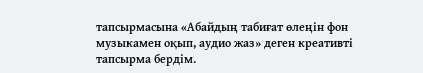тапсырмасына «Абайдың табиғат өлеңін фон музыкамен оқып, аудио жаз» деген креативті тапсырма бердім.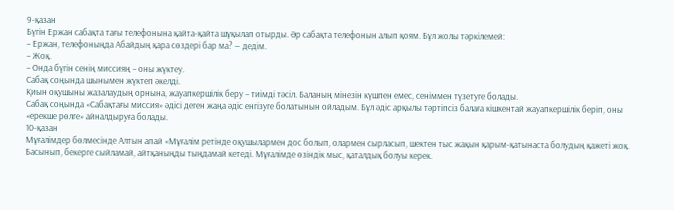9-қазан
Бүгін Ержан сабақта тағы телефонына қайта-қайта шұқылап отырды. Әр сабақта телефонын алып қоям. Бұл жолы тәркілемей:
– Ержан, телефоныңда Абайдың қара сөздері бар ма? — дедім.
– Жоқ.
– Онда бүгін сенің миссияң – оны жүктеу.
Сабақ соңында шынымен жүктеп әкелді.
Қиын оқушыны жазалаудың орнына, жауапкершілік беру – тиімді тәсіл. Баланың мінезін күшпен емес, сеніммен түзетуге болады.
Сабақ соңында «Сабақтағы миссия» әдісі деген жаңа әдіс енгізуге болатынын ойладым. Бұл әдіс арқылы тәртіпсіз балаға кішкентай жауапкершілік беріп, оны «ерекше рөлге» айналдыруға болады.
10-қазан
Мұғалімдер бөлмесінде Алтын апай «Мұғалім ретінде оқушылармен дос болып, олармен сырласып, шектен тыс жақын қарым-қатынаста болудың қажеті жоқ. Басынып, бекерге сыйламай, айтқаныңды тыңдамай кетеді. Мұғалімде өзіндік мыс, қаталдық болуы керек.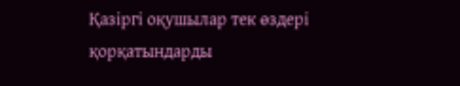Қазіргі оқушылар тек өздері қорқатындарды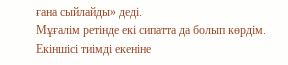ғана сыйлайды» деді.
Мұғалім ретінде екі сипатта да болып көрдім. Екіншісі тиімді екеніне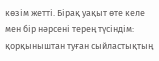көзім жетті. Бірақ уақыт өте келе мен бір нәрсені терең түсіндім: қорқыныштан туған сыйластықтың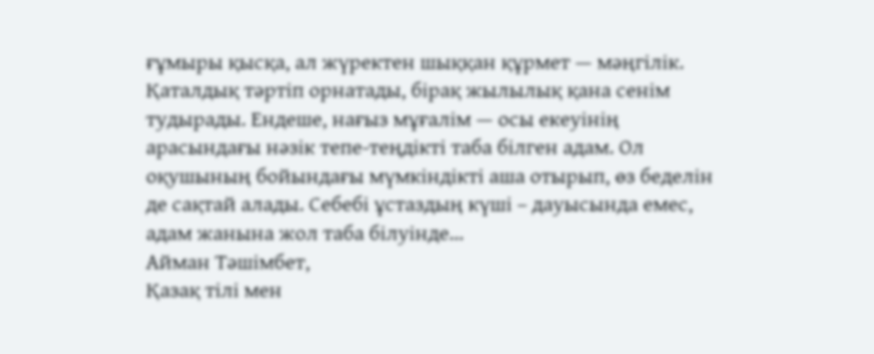ғұмыры қысқа, ал жүректен шыққан құрмет — мәңгілік. Қаталдық тәртіп орнатады, бірақ жылылық қана сенім тудырады. Ендеше, нағыз мұғалім — осы екеуінің арасындағы нәзік тепе-теңдікті таба білген адам. Ол оқушының бойындағы мүмкіндікті аша отырып, өз беделін де сақтай алады. Себебі ұстаздың күші – дауысында емес, адам жанына жол таба білуінде…
Айман Тәшімбет,
Қазақ тілі мен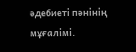әдебиеті пәнінің мұғалімі.